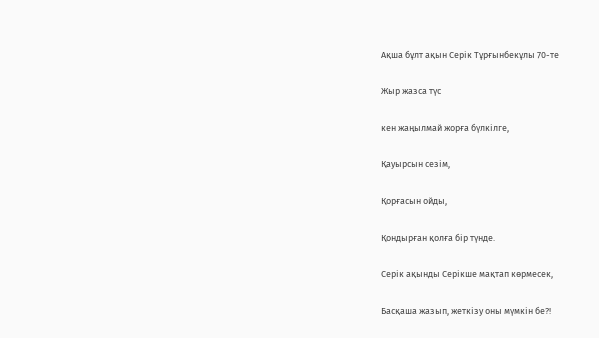Ақша бұлт ақын Серік Тұрғынбекұлы 70-те

Жыр жазса түс

кен жаңылмай жорға бүлкілге,

Қауырсын сезім,

Қорғасын ойды,

Қондырған қолға бір түнде.

Серік ақынды Серікше мақтап көрмесек,

Басқаша жазып, жеткізу оны мүмкін бе?!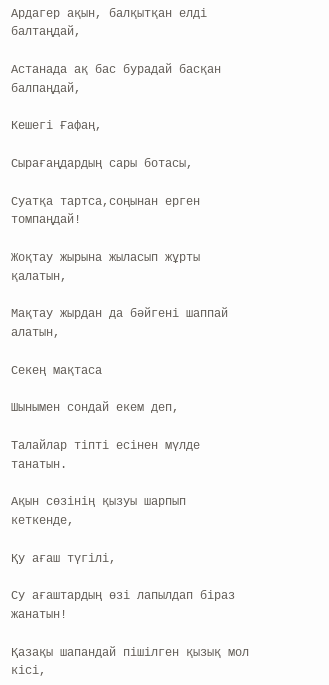Ардагер ақын, балқытқан елді балтаңдай,

Астанада ақ бас бурадай басқан балпаңдай,

Кешегі Ғафаң,

Сырағаңдардың сары ботасы,

Суатқа тартса,соңынан ерген томпаңдай!

Жоқтау жырына жыласып жұрты қалатын,

Мақтау жырдан да бәйгені шаппай алатын,

Секең мақтаса

Шынымен сондай екем деп,

Талайлар тіпті есінен мүлде танатын.

Ақын сөзінің қызуы шарпып кеткенде,

Қу ағаш түгілі,

Су ағаштардың өзі лапылдап біраз жанатын!

Қазақы шапандай пішілген қызық мол кісі,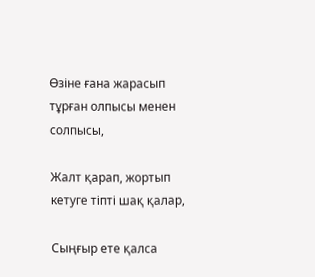Өзіне ғана жарасып тұрған олпысы менен солпысы,

Жалт қарап, жортып кетуге тіпті шақ қалар,

Сыңғыр ете қалса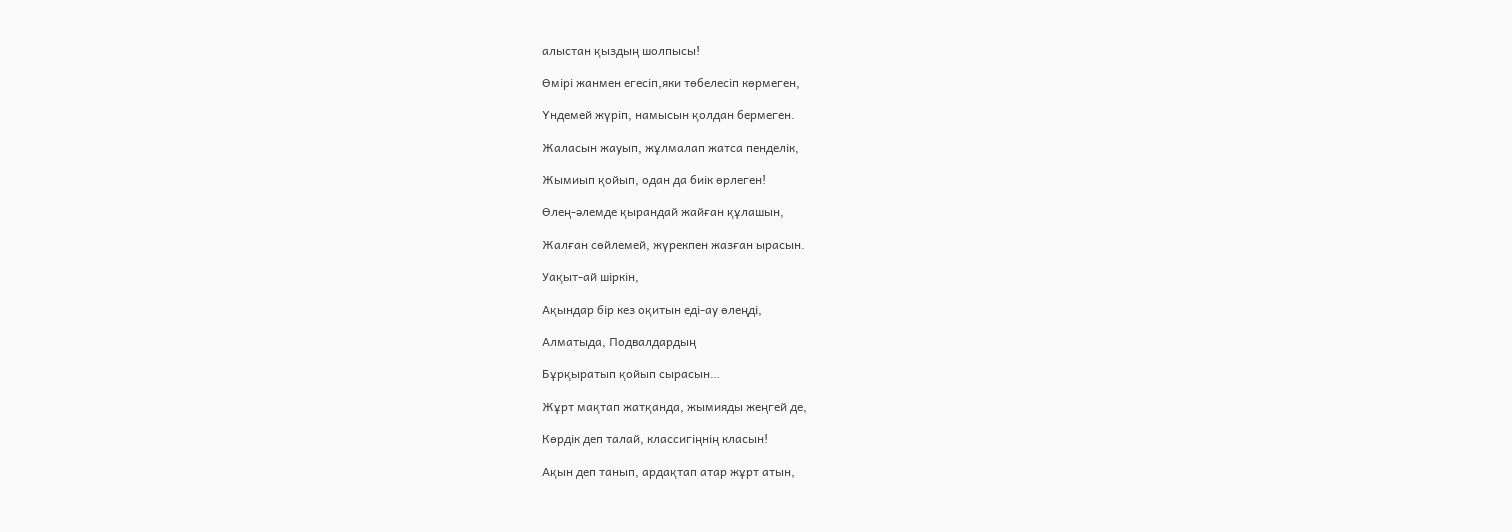алыстан қыздың шолпысы!

Өмірі жанмен егесіп,яки төбелесіп көрмеген,

Үндемей жүріп, намысын қолдан бермеген.

Жаласын жауып, жұлмалап жатса пенделік,

Жымиып қойып, одан да биік өрлеген!

Өлең-әлемде қырандай жайған құлашын,

Жалған сөйлемей, жүрекпен жазған ырасын.

Уақыт-ай шіркін,

Ақындар бір кез оқитын еді-ау өлеңді,

Алматыда, Подвалдардың

Бұрқыратып қойып сырасын…

Жұрт мақтап жатқанда, жымияды жеңгей де,

Көрдік деп талай, классигіңнің класын!

Ақын деп танып, ардақтап атар жұрт атын,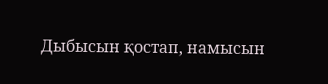Дыбысын қостап, намысын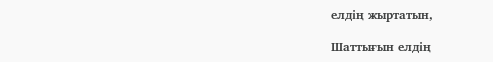елдің жыртатын,

Шаттығын елдің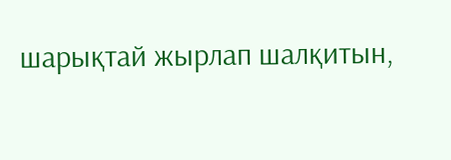шарықтай жырлап шалқитын,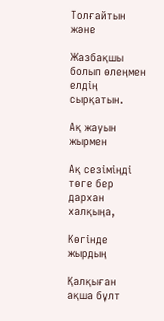Толғайтын және

Жазбақшы болып өлеңмен елдің сырқатын.

Ақ жауын жырмен

Ақ сезіміңді төге бер дархан халқыңа,

Көгінде жырдың

Қалқыған ақша бұлт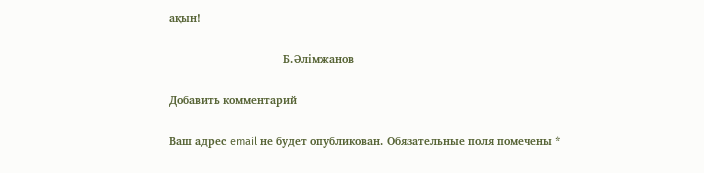ақын!

                                      Б.Әлімжанов

Добавить комментарий

Ваш адрес email не будет опубликован. Обязательные поля помечены *